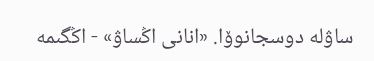ساۋلە دوسجانوۆا. «انانى اڭساۋ» - اڭگىمە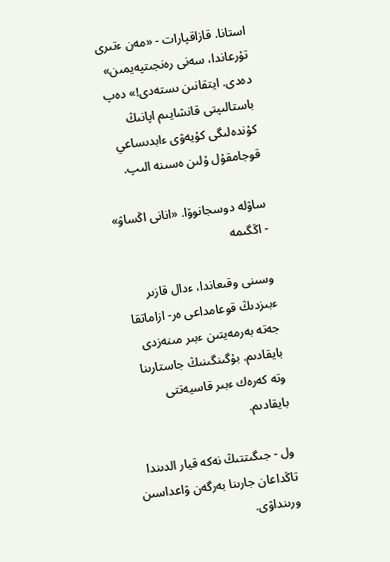استانا. قازاقپارات - «مەن ءتىرى تۇرعاندا، سەنى رەنجىتپەيمىن» دەدى. ايتقانىن ىستەدى!» دەپ باستالىپتى قانشايىم اپانىڭ كۇندەلىگى كۇيەۋى ءابدىساعي قوجامقۇل ۇلىن ەسىنە الىپ.

ساۋلە دوسجانوۆا. «انانى اڭساۋ» - اڭگىمە

وسىنى وقىعاندا، ءدال قازىر ءبىزدىڭ قوعامداعى ەر- ازاماتقا جەتە بەرمەيتىن ءبىر مىنەزدى بايقادىم. بۇگىنگىنىڭ جاستارىنا وتە كەرەك ءبىر قاسيەتتى بايقادىم.

ول - جىگىتتىڭ نەكە قيار الدىندا تاڭداعان جارىنا بەرگەن ۋاعداسىن ورىنداۋى.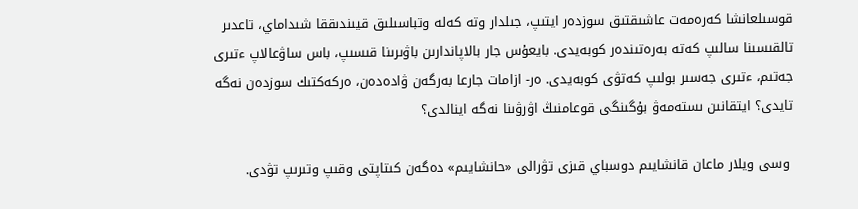قوسىلعانشا كەرەمەت عاشىقتىق سوزدەر ايتىپ، جىلدار وتە كەلە وتباسىلىق قيىندىققا شىداماي، تاعدىر تالقىسىنا سالىپ كەتە بەرەتىندەر كوبەيدى. بايعۇس جار بالاپاندارىن باۋىرىنا قىسىپ، باس ساۋعالاپ ءتىرى جەتىم، ءتىرى جەسىر بولىپ كەتۋى كوبەيدى. ەر- ازامات جارعا بەرگەن ۋادەدەن، ەركەكتىك سوزدەن نەگە تايدى؟ ايتقانىن ىستەمەۋ بۇگىنگى قوعامنىڭ اۋرۋىنا نەگە اينالدى؟

 وسى ويلار ماعان قانشايىم دوسباي قىزى تۋرالى «حانشايىم» دەگەن كىتاپتى وقىپ وتىرىپ تۋدى.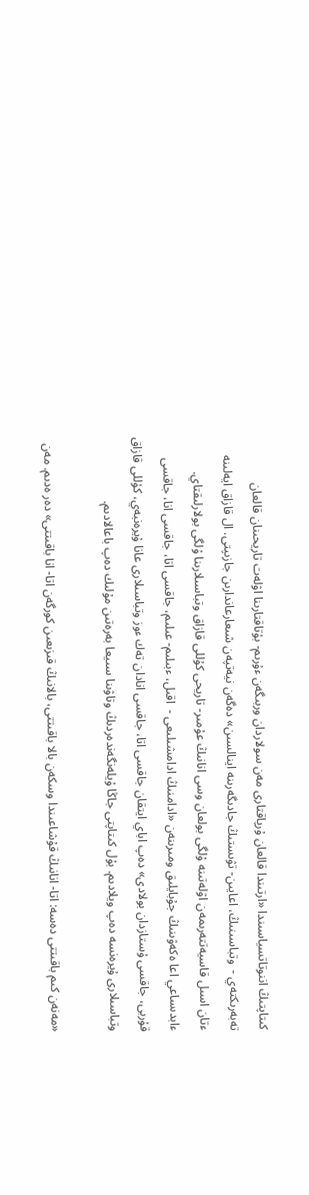كىتاپتىڭ اننوتاتسياسىندا «ارتىندا قالعان ۇرپاقتارى مەن سولاردان وربىگەن ءۇرىم- بۇتاقتارىنا اۋلەت تاريحىنان قالعان تەبەرىكتەي -  وتباسىنىڭ، اعايىن- تۋىستىڭ جادىگەرىنە اينالسىن» دەگەن نيەتپەن شىعارعاندارىن جازىپتى. ال قازاق ايەلىنە ءتان اسىل قاسيەتتەرىمەن اۋلەتىنە ۇلگى بولعان وسى انانىڭ عۇمىر- تاريحى كۇللى قازاق وتباسىلارىنا ۇلگى بولارلىقتاي. ءابدىساعي اعا ەكەۋىنىڭ جۇبايلىق ومىرىنەن «ادامنىڭ ادامشىلىعى -  اقىل، ءبىلىم- عىلىم، جاقسى اتا، جاقسى انا، جاقسى قۇربى، جاقسى ۇستازدان بولادى» دەپ اباي ايتقان جاقسى اتا، جاقسى انادان تەك ءوز وتباسىلارى عانا ۇيرەنبەي، كۇللى قازاق وتباسىلارى ۇيرەنسە دەپ ويلادىم. بۇل كىتاپتى جاڭا ۇيلەنگەندەردىڭ وتاۋىنا سىيعا بەرەتىن مۇلىك دەپ باعالادىم.

«مەنەن كىم باقىتتى دەسە: اتا- انانىڭ قۇشاعىندا وسكەن بالا باقىتتى، بالانىڭ قىزىعىن كورگەن اتا- انا باقىتتى» دەر ەدىم. مەن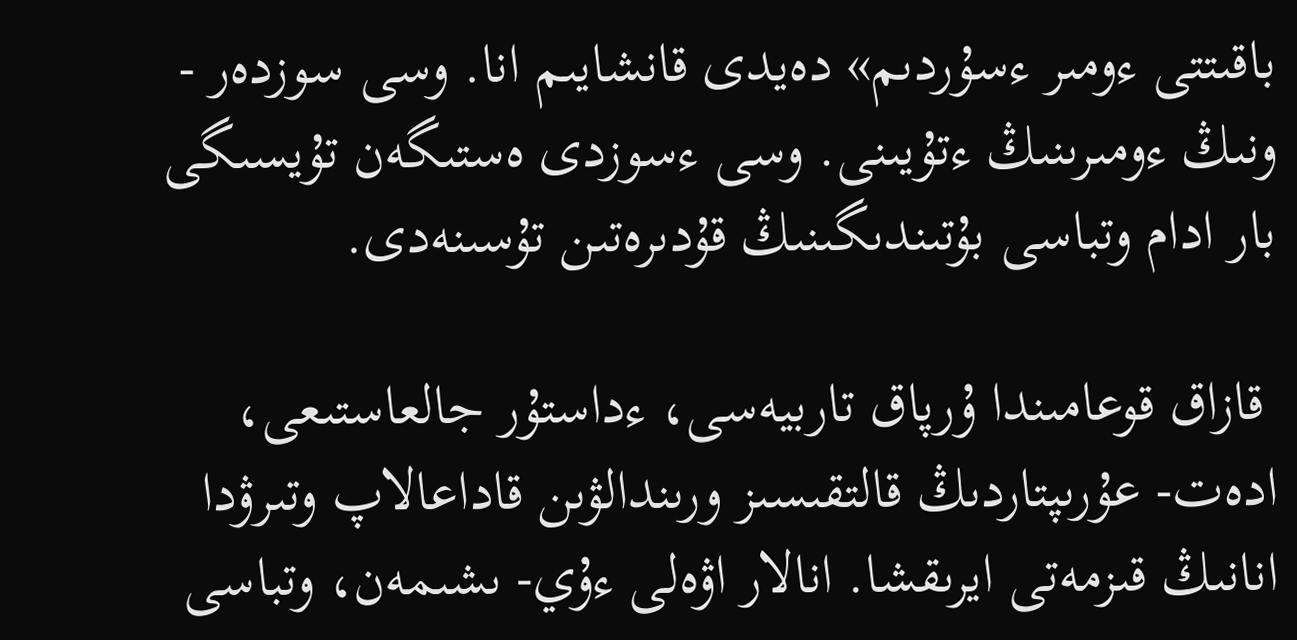باقىتتى ءومىر ءسۇردىم» دەيدى قانشايىم انا. وسى سوزدەر -  ونىڭ ءومىرىنىڭ ءتۇيىنى. وسى ءسوزدى ەستىگەن تۇيسىگى بار ادام وتباسى بۇتىندىگىنىڭ قۇدىرەتىن تۇسىنەدى.

 قازاق قوعامىندا ۇرپاق تاربيەسى، ءداستۇر جالعاستىعى، ادەت- عۇرىپتاردىڭ قالتقىسىز ورىندالۋىن قاداعالاپ وتىرۋدا انانىڭ قىزمەتى ايرىقشا. انالار اۋەلى ءۇي- ىشىمەن، وتباسى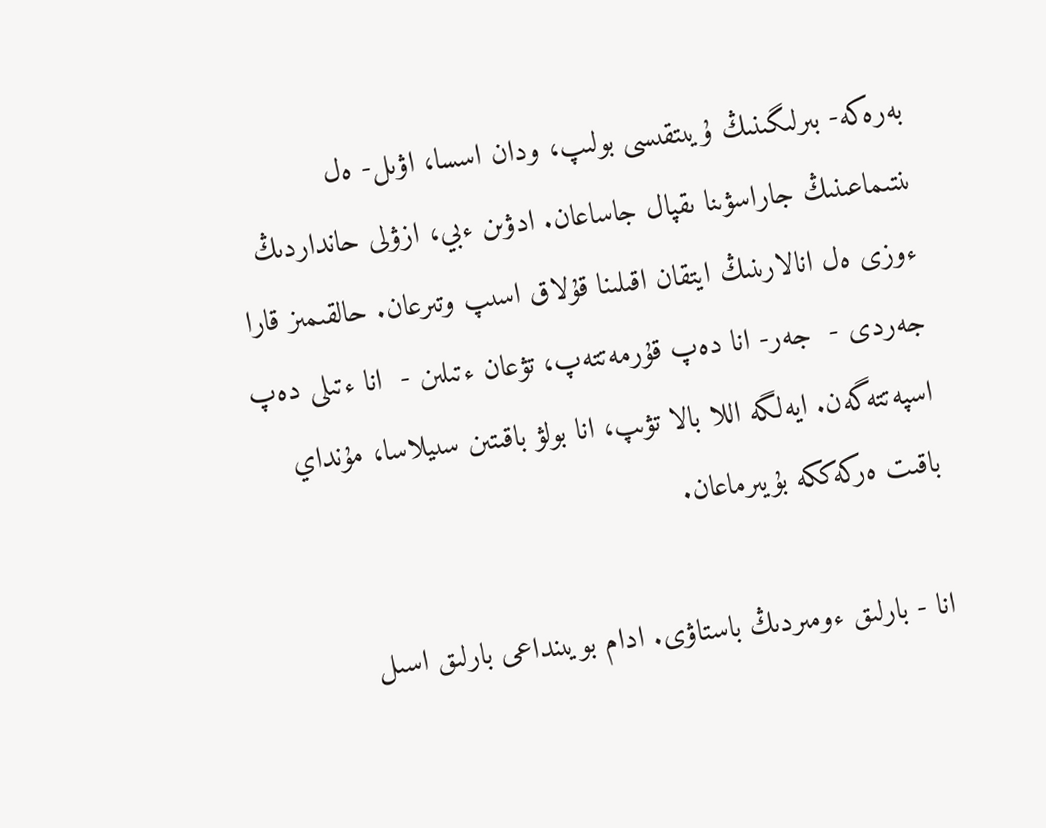بەرەكە- بىرلىگىنىڭ ۇيىتقىسى بولىپ، ودان اسسا، اۋىل- ەل ىنتىماعىنىڭ جاراسۋىنا ىقپال جاساعان. ادۋىن ءبي، ازۋلى حانداردىڭ ءوزى ەل انالارىنىڭ ايتقان اقىلىنا قۇلاق اسىپ وتىرعان. حالقىمىز قارا جەردى -  جەر- انا دەپ قۇرمەتتەپ، تۋعان ءتىلىن -  انا ءتىلى دەپ اسپەتتەگەن. ايەلگە اللا بالا تۋىپ، انا بولۋ باقىتىن سىيلاسا، مۇنداي باقىت ەركەككە بۇيىرماعان.

انا - بارلىق ءومىردىڭ باستاۋى. ادام بويىنداعى بارلىق اسىل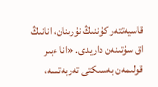قاسيەتتەر كۇننىڭ نۇرىنان، انانىڭ اق سۇتىنەن داريدى. «انا ءبىر قولىمەن بەسىكتى تەربەتسە،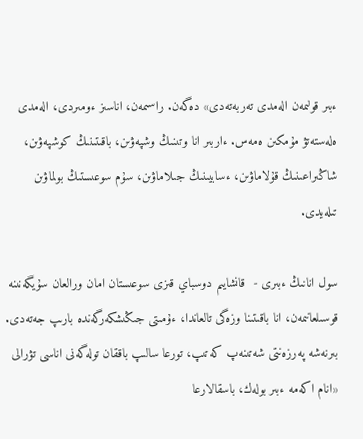ءبىر قولىمەن الەمدى تەربەتەدى» دەگەن. راسىمەن، اناسىز ءومىردى، الەمدى ەلەستەتۋ مۇمكىن ەمەس. ءاربىر انا وتىنىڭ وشپەۋىن، باقىتىنىڭ كوشپەۋىن، شاڭىراعىنىڭ قۇلاماۋىن، ءسابيىنىڭ جىلاماۋىن، سۇم سوعىستىڭ بولماۋىن تىلەيدى.

سول انانىڭ ءبىرى -  قانشايىم دوسباي قىزى سوعىستان امان ورالعان سۇيگەنىنە قوسىلعانىمەن، انا باقىتىنا وزەگى تالعاندا، ءۇمىتى جىڭىشكەرگەندە بارىپ جەتەدى. بىرنەشە پەرزەنتى شەتىنەپ كەتىپ، تورعا سالىپ باققان تولەگەنى اناسى تۋرالى «انام اكەمە ءبىر بولەك، باسقالارعا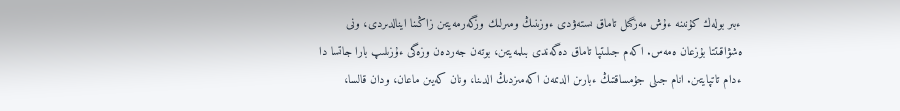ءبىر بولەك كۇنىنە ءۇش مەزگىل تاماق ىستەۋدى ءوزىنىڭ ومىرلىك وزگەرمەيتىن زاڭىنا اينالدىردى، ونى ەشۋاقىتتا بۇزعان ەمەس. اكەم جىلىتپا تاماق دەگەندى بىلمەيتىن، بوتەن جەردەن وزەگى ءۇزىلىپ بارا جاتسا دا ءدام تاتپايتىن. انام جىلى جۇمساقتىڭ ءبارىن الدىمەن اكەمىزدىڭ الدىنا، ونان كەيىن ماعان، ودان قالسا،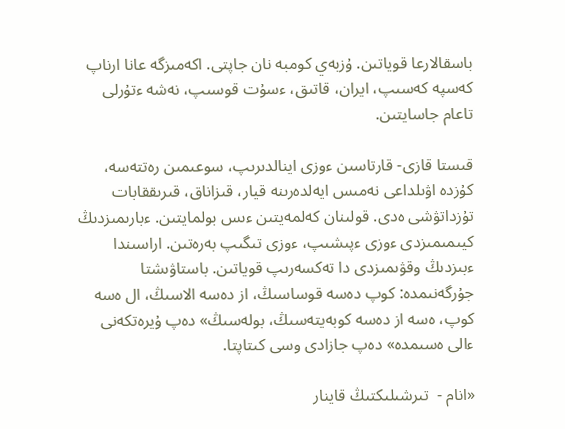باسقالارعا قوياتىن. ۇزبەي كومبە نان جاپتى. اكەمىزگە عانا ارناپ كەسپە كەسىپ، ايران، قاتىق، ءسۇت قوسىپ، نەشە ءتۇرلى تاعام جاسايتىن.

قىستا قازى- قارتاسىن ءوزى اينالدىرىپ، سوعىمىن رەتتەسە، كۇزدە اۋىلداعى نەمىس ايەلدەرىنە قيار، قىزاناق، قىرىققابات تۇزداتۋشى ەدى. قولىنان كەلمەيتىن ءىس بولمايتىن. ءبارىمىزدىڭ كيىمىمىزدى ءوزى ءپىشىپ، ءوزى تىگىپ بەرەتىن. اراسىندا ءبىزدىڭ وقۋىمىزدى دا تەكسەرىپ قوياتىن. باستاۋىشتا جۇرگەنىمدە: كوپ دەسە قوساسىڭ، از دەسە الاسىڭ، ال ەسە كوپ، ەسە از دەسە كوبەيتەسىڭ، بولەسىڭ» دەپ ۇيرەتكەنى ءالى ەسىمدە» دەپ جازادى وسى كىتاپتا.

«انام -  تىرشىلىكتىڭ قاينار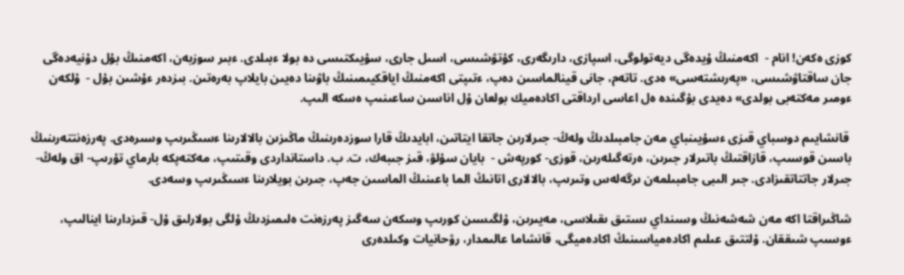كوزى ەكەن! انام -  اكەمنىڭ ۇيدەگى ديەتولوگى، اسپازى، دارىگەرى، كۇتۋشىسى، اسىل جارى، سۇيىكتىسى دە بولا ءبىلدى. ءبىر سوزبەن، اكەمنىڭ بۇل دۇنيەدەگى جان ساقتاۋشىسى، «پەرىشتەسى» ەدى. تاتەم، جانى قينالماسىن دەپ، ءتىپتى اكەمنىڭ اياقكيىمىنىڭ باۋىنا دەيىن بايلاپ بەرەتىن. بىزدەر ءۇشىن بۇل -  ۇلكەن ءومىر مەكتەبى بولدى» دەيدى بۇگىندە ەل اعاسى ارداقتى اكادەميك بولعان ۇل اناسىن ساعىنىپ ەسكە الىپ.

 قانشايىم دوسباي قىزى ءسۇيىنباي مەن جامبىلدىڭ ولەڭ- جىرلارىن جاتقا ايتاتىن، ابايدىڭ قارا سوزدەرىنىڭ ماڭىزىن بالالارىنا ءسىڭىرىپ وسىرەدى. پەرزەنتتەرىنىڭ باسىن قوسىپ، قازاقتىڭ باتىرلار جىرىن، ەرتەگىلەرىن، قوزى- كورپەش -  بايان سۇلۋ، قىز جىبەك، ت. ب. داستانداردى وقىتىپ، مەكتەپكە بارماي تۇرىپ- اق ولەڭ- جىرلار جاتتاتقىزادى. جىر الىبى جامبىلمەن ىرگەلەس وتىرىپ، بالالارى اتانىڭ الما باعىنىڭ الماسىن جەپ، جىرىن بويلارىنا ءسىڭىرىپ وسەدى.

شاڭىراقتا اكە مەن شەشەنىڭ وسىنداي ىستىق ىقىلاسى، مەيىرىن، ۇلگىسىن كورىپ وسكەن سەگىز پەرزەنت ەلىمىزدىڭ ۇلگى بولارلىق ۇل- قىزدارىنا اينالىپ، ءوسىپ شىققان. ۇلتتىق عىلىم اكادەمياسىنىڭ اكادەميگى، قانشاما عالىمدار، رۋحانيات وكىلدەرى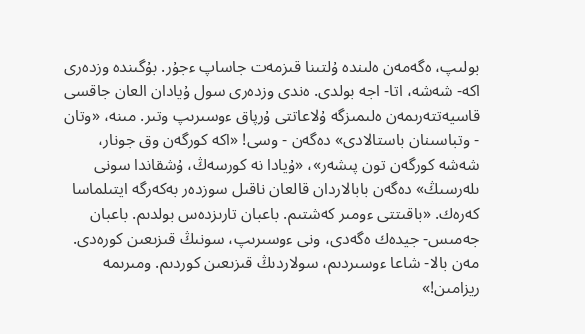بولىپ، ەگەمەن ەلىندە ۇلتىنا قىزمەت جاساپ ءجۇر. بۇگىندە وزدەرى اكە- شەشە، اتا- اجە بولدى. ەندى وزدەرى سول ۇيادان العان جاقسى قاسيەتتەرىمەن ەلىمىزگە ۇلاعاتتى ۇرپاق ءوسىرىپ وتىر. مىنە، «وتان - وتباسىنان باستالادى» دەگەن - وسى! «اكە كورگەن وق جونار، شەشە كورگەن تون پىشەر»، «ۇيادا نە كورسەڭ، ۇشقاندا سونى ىلەرسىڭ» دەگەن بابالاردان قالعان ناقىل سوزدەر بەكەرگە ايتىلماسا كەرەك. «باقىتتى ءومىر كەشتىم. باعبان تارىزدەس بولدىم. باعبان جەمىس- جيدەك ەگەدى، ونى ءوسىرىپ، سونىڭ قىزىعىن كورەدى. مەن بالا- شاعا ءوسىردىم، سولاردىڭ قىزىعىن كوردىم. ومىرىمە ريزامىن!»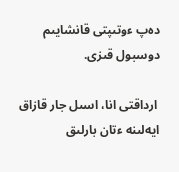دەپ ءوتىپتى قانشايىم دوسبول قىزى.

 ارداقتى انا، اسىل جار قازاق ايەلىنە ءتان بارلىق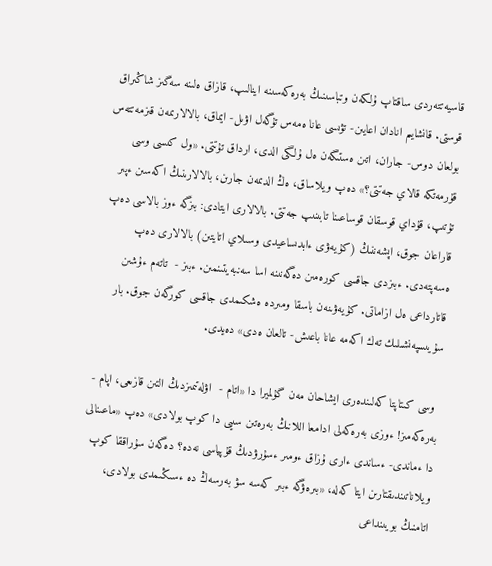قاسيەتتەردى ساقتاپ ۇلكەن وتباسىنىڭ بەرەكەسىنە اينالىپ، قازاق ەلىنە سەگىز شاڭىراق قوستى. قانشايىم انادان اعايىن- تۋىسى عانا ەمەس تۇگەل اۋىل- ايماق، بالالارىمەن قىزمەتتەس بولعان دوس- جاران، اتىن ەستىگەن ەل ۇلگى الدى، ارداق تۇتتى. «ول كىسى وسى قۇرمەتكە قالاي جەتتى؟» دەپ ويلاساق، ەڭ الدىمەن جارىن، بالالارىنىڭ اكەسىن ءپىر تۇتىپ، قۇداي قوسقان قوساعىنا تابىنىپ جەتتى. بالالارى ايتادى: بىزگە ءوز بالاسى دەپ قاراعان جوق، اپشەننىڭ (كۇيەۋى ءابدىساعيدى وسىلاي اتايتىن) بالالارى دەپ ەسەپتەدى. ءبىزدى جاقسى كورەمىن دەگەنىنە اسا سەنبەيتىنمىن. ءبىز -  تاتەم ءۇشىن قاتارداعى ەل ازاماتى. كۇيەۋىنەن باسقا ومىردە ەشكىمدى جاقسى كورگەن جوق. بار سۇيىسپەنشىلىك تەك اكەمە عانا باعىش- تالعان ەدى» دەيدى.

 وسى كىتاپتا كەلىندەرى ايشاحان مەن گۇلميرا دا «اتام -  اۋلەتىمىزدىڭ التىن قازىعى، اپام -  بەرەكەمىز! ءوزى بەرەكەلى ادامعا اللانىڭ بەرەتىن سىيى دا كوپ بولادى» دەپ «ماعىنالى دا ءماندى- ءساندى ءارى ۇزاق ءومىر ءسۇرۋدىڭ قۇپياسى نەدە؟ دەگەن سۇراققا كوپ ويلاناتىندىقتارىن ايتا كەلە، «بىرەۋگە ءبىر كەسە سۋ بەرسەڭ دە ءسىڭىمدى بولادى، اتامنىڭ بويىنداعى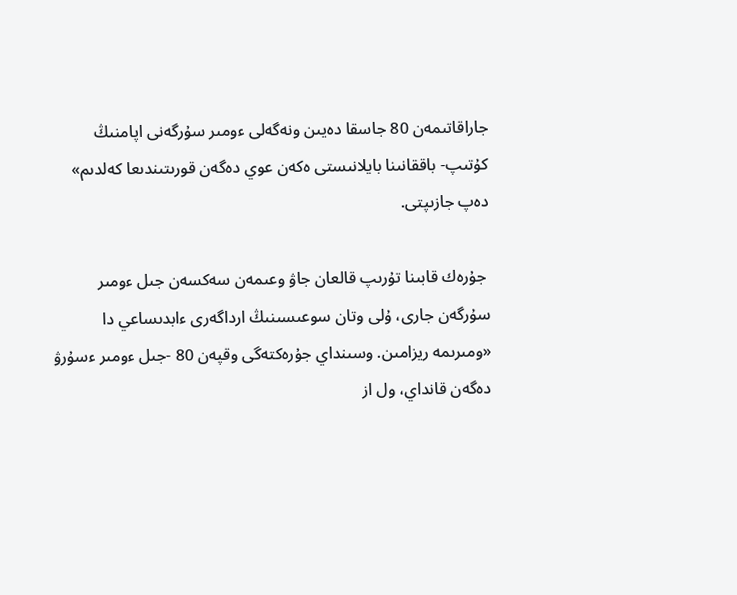جاراقاتىمەن 80 جاسقا دەيىن ونەگەلى ءومىر سۇرگەنى اپامنىڭ كۇتىپ- باققانىنا بايلانىستى ەكەن عوي دەگەن قورىتىندىعا كەلدىم» دەپ جازىپتى.

 جۇرەك قابىنا تۇرىپ قالعان جاۋ وعىمەن سەكسەن جىل ءومىر سۇرگەن جارى، ۇلى وتان سوعىسىنىڭ ارداگەرى ءابدىساعي دا «ومىرىمە ريزامىن. وسىنداي جۇرەكتەگى وقپەن 80 -جىل ءومىر ءسۇرۋ دەگەن قانداي، ول از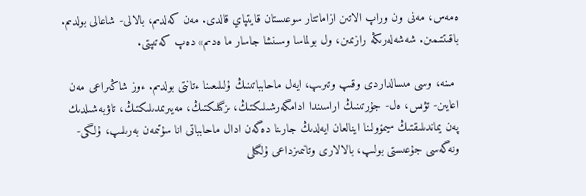ەمەس، مەنى ون وراپ الاتىن ازاماتتار سوعىستان قايتپاي قالدى. مەن كەلدىم، بالالى- شاعالى بولدىم. باقىتتىمىن. شەشەلەرىڭە رازىمىن، ول بولماسا وسىنشا جاسار ما ەدىم» دەپ كەتىپتى.

 مىنە، وسى مىسالداردى وقىپ وتىرىپ، ايەل ماحابباتىنىڭ ۇلىلىعىنا ءتانتى بولدىم. ءوز شاڭىراعى مەن اعايىن- تۋىس، ەل- جۇرتىنىڭ اراسىندا ادامگەرشىلىكتىڭ، ىزگىلىكتىڭ، مەيىرىمدىلىكتىڭ، تاۋبەشىلدىك پەن يماندىلىقتىڭ سيمۆولىنا اينالعان ايەلدىڭ جارىنا دەگەن ادال ماحابباتى انا سۇتىمەن بەرىلىپ، ۇلگى- ونەگەسى جۇعىستى بولىپ، بالالارى وتانىمىزداعى ۇلگىلى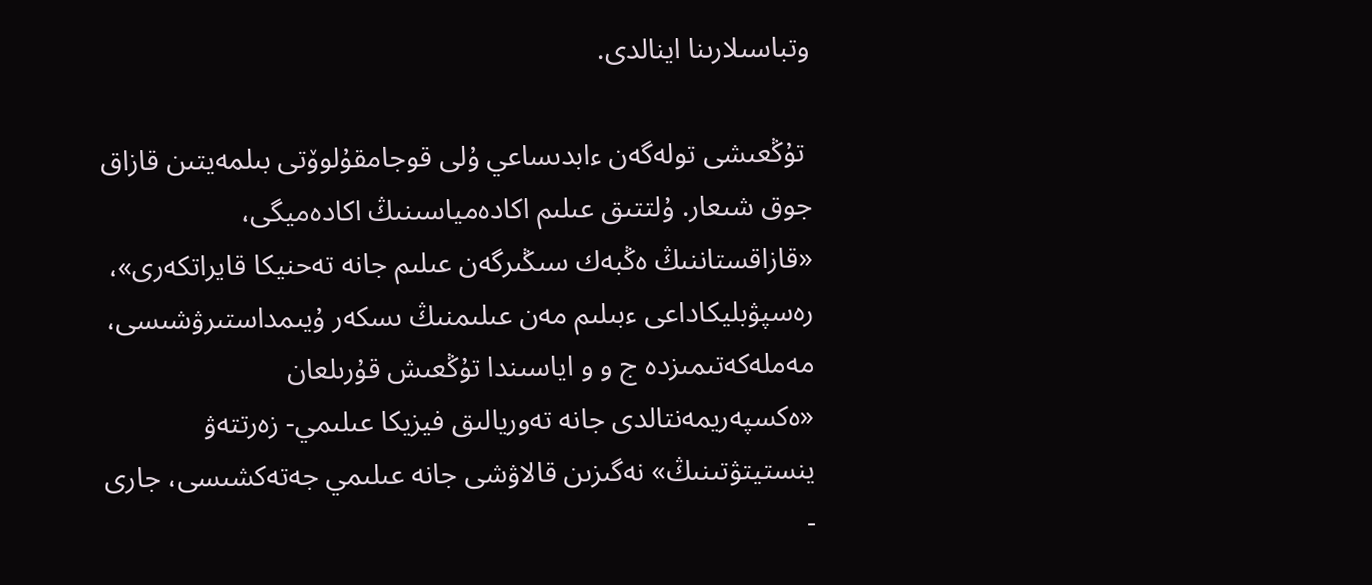وتباسىلارىنا اينالدى.

 تۇڭعىشى تولەگەن ءابدىساعي ۇلى قوجامقۇلوۆتى بىلمەيتىن قازاق جوق شىعار. ۇلتتىق عىلىم اكادەمياسىنىڭ اكادەميگى، «قازاقستاننىڭ ەڭبەك سىڭىرگەن عىلىم جانە تەحنيكا قايراتكەرى»، رەسپۋبليكاداعى ءبىلىم مەن عىلىمنىڭ ىسكەر ۇيىمداستىرۋشىسى، مەملەكەتىمىزدە ج و و اياسىندا تۇڭعىش قۇرىلعان «ەكسپەريمەنتالدى جانە تەوريالىق فيزيكا عىلىمي- زەرتتەۋ ينستيتۋتىنىڭ» نەگىزىن قالاۋشى جانە عىلىمي جەتەكشىسى، جارى -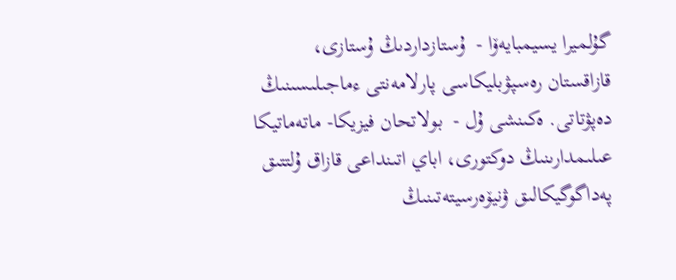گۇلميرا يسيمبايەۆا -  ۇستازداردىڭ ۇستازى، قازاقستان رەسپۋبليكاسى پارلامەنتى ءماجىلىسىنىڭ دەپۋتاتى. ەكىنشى ۇل -  بولاتحان فيزيكا- ماتەماتيكا عىلىمدارىنىڭ دوكتورى، اباي اتىنداعى قازاق ۇلتتىق پەداگوگيكالىق ۋنيۆەرسيتەتىنىڭ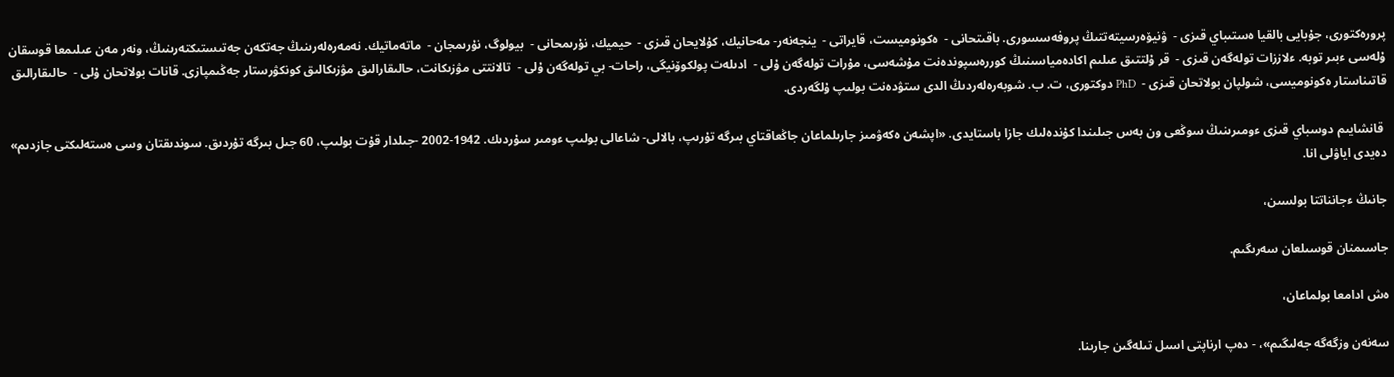پرورەكتورى، جۇبايى بالقيا ەستىباي قىزى -  ۋنيۆەرسيتەتتىڭ پروفەسسورى. باقىتحانى -  ەكونوميست، قايراتى -  ينجەنەر- مەحانيك، كۇلايحان قىزى -  حيميك، نۇرىمحانى -  بيولوگ، نۇرىمجان -  ماتەماتيك. نەمەرەلەرىنىڭ جەتكەن جەتىستىكتەرىنىڭ، ونەر مەن عىلىمعا قوسقان ۇلەسى ءبىر توبە. ءلاززات تولەگەن قىزى -  قر ۇلتتىق عىلىم اكادەمياسىنىڭ كوررەسپوندەنت مۇشەسى، مۇرات تولەگەن ۇلى -  ادىلەت پولكوۆنيگى، راحات- بي تولەگەن ۇلى -  تالانتتى مۋزىكانت، حالىقارالىق مۋزىكالىق كونكۋرستار جەڭىمپازى. قانات بولاتحان ۇلى -  حالىقارالىق قاتىناستار ەكونوميسى، شولپان بولاتحان قىزى -  PhD دوكتورى، ت. ب. شوبەرەلەردىڭ الدى ستۋدەنت بولىپ ۇلگەردى.

 قانشايىم دوسباي قىزى ءومىرىنىڭ سوڭعى ون بەس جىلىندا كۇندەلىك جازا باستايدى. «اپشەن ەكەۋمىز جارىلماعان جاڭعاقتاي بىرگە تۇرىپ، بالالى- شاعالى بولىپ ءومىر سۇردىك. 1942-2002 -جىلدار قۇت بولىپ، 60 جىل بىرگە تۇردىق. سوندىقتان وسى ەستەلىكتى جازدىم» دەيدى اياۋلى انا.

جانىڭ ءجانناتتا بولسىن،

جاسىمنان قوسىلعان سەرىگىم.

ەش ادامعا بولماعان،

سەنەن وزگەگە جەلىگىم»، - دەپ ارناپتى اسىل تىلەگىن جارىنا.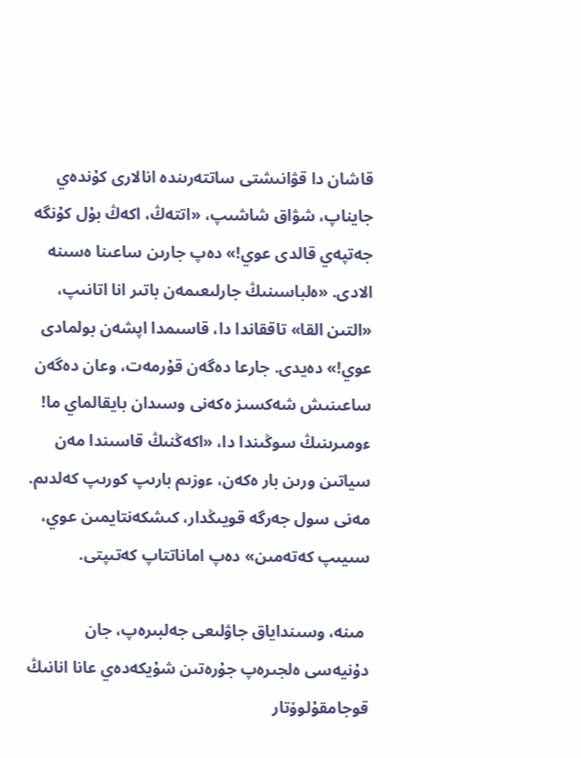قاشان دا قۋانىشتى ساتتەرىندە انالارى كۇندەي جايناپ، شۋاق شاشىپ، «اتتەڭ، اكەڭ بۇل كۇنگە جەتپەي قالدى عوي!» دەپ جارىن ساعىنا ەسىنە الادى. «ەلباسىنىڭ جارلىعىمەن باتىر انا اتانىپ، «التىن القا» تاققاندا دا، قاسىمدا اپشەن بولمادى عوي!» دەيدى. جارعا دەگەن قۇرمەت، وعان دەگەن ساعىنىش شەكسىز ەكەنى وسىدان بايقالماي ما! ءومىرىنىڭ سوڭىندا دا، «اكەڭنىڭ قاسىندا مەن سياتىن ورىن بار ەكەن، ءوزىم بارىپ كورىپ كەلدىم. مەنى سول جەرگە قويىڭدار، كىشكەنتايمىن عوي، سىيىپ كەتەمىن» دەپ اماناتتاپ كەتىپتى.

 مىنە، وسىنداياق جاۋلىعى جەلبىرەپ، جان دۇنيەسى ەلجىرەپ جۇرەتىن شۇيكەدەي عانا انانىڭ قوجامقۇلوۆتار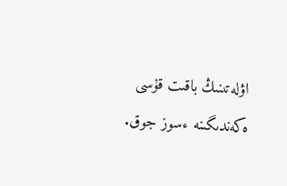اۋلەتىنىڭ باقىت قۇسى ەكەندىگىنە ءسوز جوق.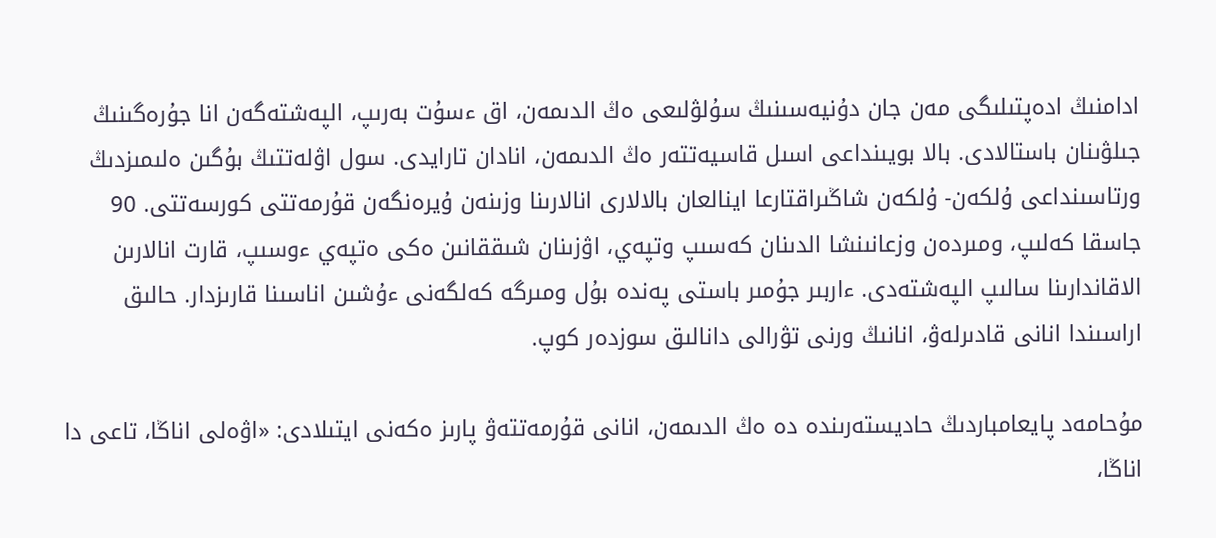ادامنىڭ ادەپتىلىگى مەن جان دۇنيەسىنىڭ سۇلۋلىعى ەڭ الدىمەن، اق ءسۇت بەرىپ، الپەشتەگەن انا جۇرەگىنىڭ جىلۋىنان باستالادى. بالا بويىنداعى اسىل قاسيەتتەر ەڭ الدىمەن، انادان تارايدى. سول اۋلەتتىڭ بۇگىن ەلىمىزدىڭ ورتاسىنداعى ۇلكەن- ۇلكەن شاڭىراقتارعا اينالعان بالالارى انالارىنا وزىنەن ۇيرەنگەن قۇرمەتتى كورسەتتى. 90 جاسقا كەلىپ، ومىردەن وزعانىنشا الدىنان كەسىپ وتپەي، اۋزىنان شىققانىن ەكى ەتپەي ءوسىپ، قارت انالارىن الاقاندارىنا سالىپ الپەشتەدى. ءاربىر جۇمىر باستى پەندە بۇل ومىرگە كەلگەنى ءۇشىن اناسىنا قارىزدار. حالىق اراسىندا انانى قادىرلەۋ، انانىڭ ورنى تۋرالى دانالىق سوزدەر كوپ.

مۇحامەد پايعامباردىڭ حاديستەرىندە دە ەڭ الدىمەن، انانى قۇرمەتتەۋ پارىز ەكەنى ايتىلادى: «اۋەلى اناڭا، تاعى دا اناڭا،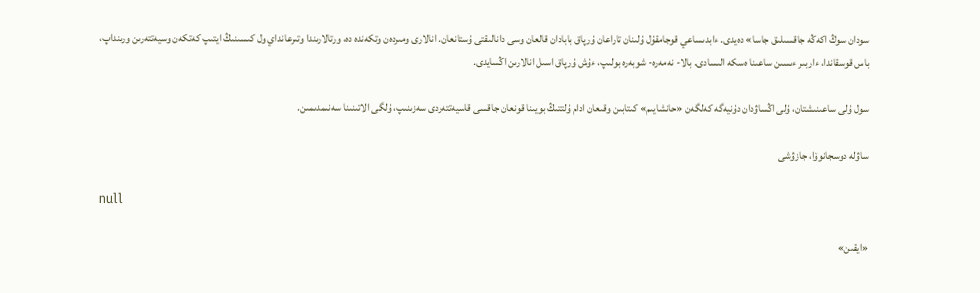سودان سوڭ اكەڭە جاقسىلىق جاسا» دەيدى. ءابدىساعي قوجامقۇل ۇلىنان تاراعان ۇرپاق بابادان قالعان وسى دانالىقتى ۇستانعان. انالارى ومىردەن وتكەندە دە، ورتالارىندا وتىرعانداي ول كىسىنىڭ ايتىپ كەتكەن وسيەتتەرىن ورىنداپ، باس قوسقاندا، ءاربىر ءىسىن ساعىنا ەسكە الىسادى. بالا- نەمەرە- شوبەرە بولىپ، ءۇش ۇرپاق اسىل انالارىن اڭسايدى.

سول ۇلى ساعىنىشتان، ۇلى اڭساۋدان دۇنيەگە كەلگەن «حانشايىم» كىتابىن وقىعان ادام ۇلتتىڭ بويىنا قونعان جاقسى قاسيەتتەردى سەزىنىپ، ۇلگى الاتىنىنا سەنىمدىمىن.

ساۋلە دوسجانوۆا، جازۋشى

null

«ايقىن»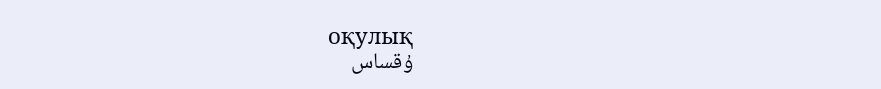оқулық
ۇقساس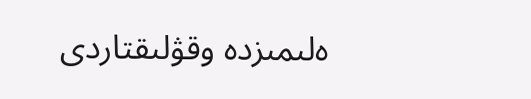ەلىمىزدە وقۋلىقتاردى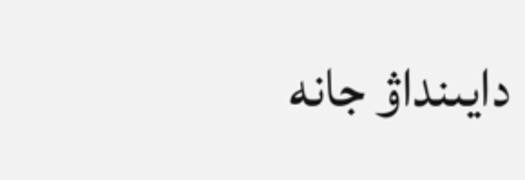دايىنداۋ جانە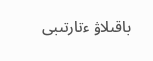باقىلاۋ ءتارتىبى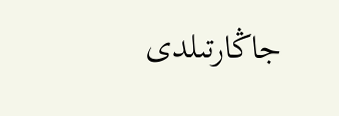جاڭارتىلدى